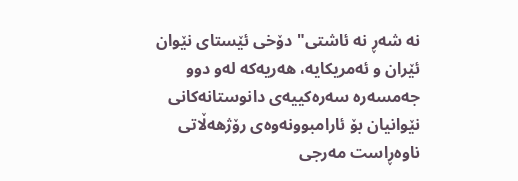نە شەڕ نە ئاشتی" دۆخی ئێستای نێوان ئێران و ئەمریکایە، هەریەکە لەو دوو جەمسەرە سەرەکییەی دانوستانەکانی نێوانیان بۆ ئارامبوونەوەی رۆژهەڵاتی ناوەڕاست مەرجی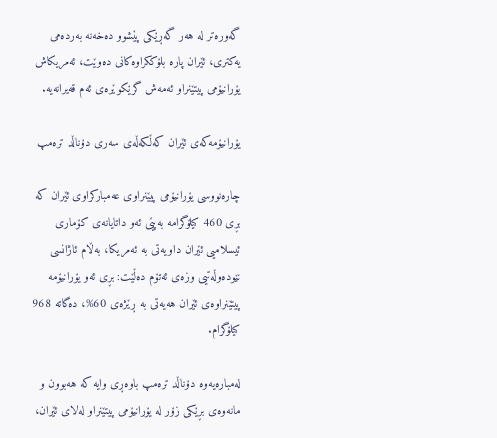گەورەتر لە هەر گەڕێکی پێشوو دەخەنە بەردەمی یەکتری، ئێران پارە بلۆککراوەکانی دەوێت، ئەمریکاش یۆرانیۆمی پیتێنراو ئەمەش گرێکوێرەی ئەم قەیرانەیە.

یۆرانیۆمەکەی ئێران کەڵکەڵەی سەری دۆناڵد ترەمپ

چارەنووسی یۆرانیۆمی پیێنراوی عەمبارکراوی ئێران کە بڕی 460 کیلۆگرامە بەپێی ئەو داتایانەی کۆماری ئیسلامیی ئێران داویەتی بە ئەمریکا، بەڵام ئاژانسی نێودەوڵەتیی وزەی ئەتۆم دەڵێت: بڕی ئەو یۆرانیۆمە پیتێنراوەی ئێران هەیەتی بە ڕێژەی 60%، دەگاتە 968 کیلۆگرام.

لەمبارەیەوە دۆناڵد ترەمپ باوەڕی وایە کە هەبوون و مانەوەی بڕێکی زۆر لە یۆرانیۆمی پیتێنراو لەلای ئێران،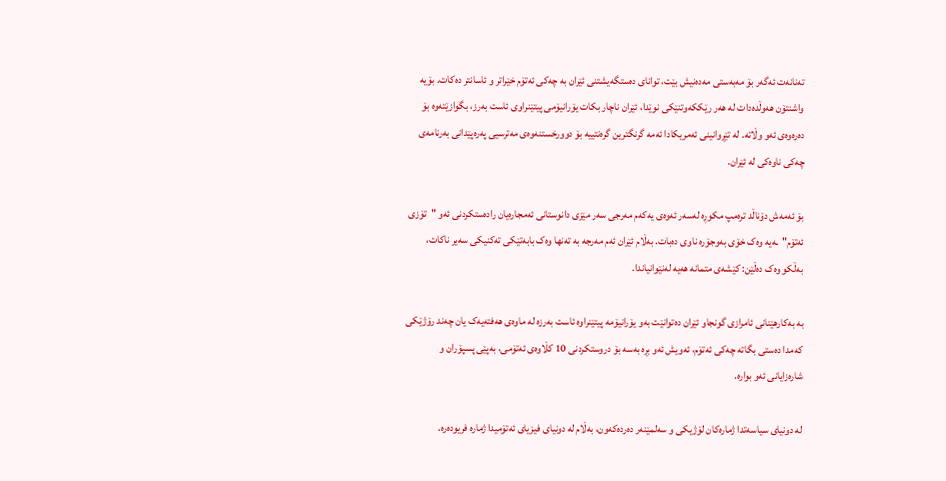تەنانەت ئەگەر بۆ مەبەستی مەدەنیش بێت، توانای دەستگەیشتنی ئێران بە چەکی ئەتۆم خێراتر و ئاسانتر دەکات. بۆیە واشنتۆن هەوڵدەدات لە هەر رێککەوتنێکی نوێدا، ئێران ناچار بکات یۆرانیۆمی پیتێنراوی ئاست بەرز، بگوازێتەوە بۆ دەرەوەی ئەو وڵاتە. لە تێڕوانینی ئەمریکادا ئەمە گرنگترین گرەنتییە بۆ دوورخستنەوەی مەترسیی پەرەپێدانی بەرنامەی چەکی ناوەکی لە ئێران.

بۆ ئەمەش دۆناڵد ترەمپ مکوڕە لەسەر ئەوەی یەکەم مەرجی سەر مێزی دانوستانی ئەمجارەیان رادەستکردنی ئەو "تۆزی ئەتۆم"ـەیە وەک خۆی بەوجۆرە ناوی دەبات. بەڵام ئێران ئەم مەرجە بە تەنها وەک بابەتێکی تەکنیکی سەیر ناکات، بەڵکو وەک دەڵێن: کێشەی متمانە هەیە لەنێوانیاندا.

بە بەکارهێنانی ئامرازی گونجاو ئێران دەتوانێت بەو یۆرانیۆمە پیتێنراوە ئاست بەرزە لە ماوەی هەفتەیەک یان چەند رۆژێکی کەمدا دەستی بگاتە چەکی ئەتۆم، ئەویش ئەو بڕە بەسە بۆ دروستکردنی 10 کڵاوەی ئەتۆمی، بەپێی پسپۆران و شارەزایانی ئەو بوارە.

لە دونیای سیاسەتدا ژمارەکان لۆژیکی و سەلمێنەر دەردەکەون، بەڵام لە دونیای فیزیای ئەتۆمیدا ژمارە فریودەرە.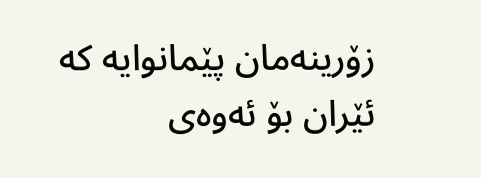زۆرینەمان پێمانوایە کە ئێران بۆ ئەوەی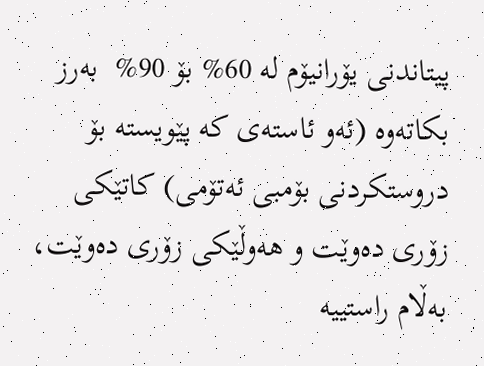پیتاندنی یۆرانیۆم لە 60% بۆ 90%  بەرز بکاتەوە (ئەو ئاستەی کە پێویستە بۆ دروستکردنی بۆمبی ئەتۆمی) کاتێکی زۆری دەوێت و هەوڵێکی زۆری دەوێت، بەڵام راستییە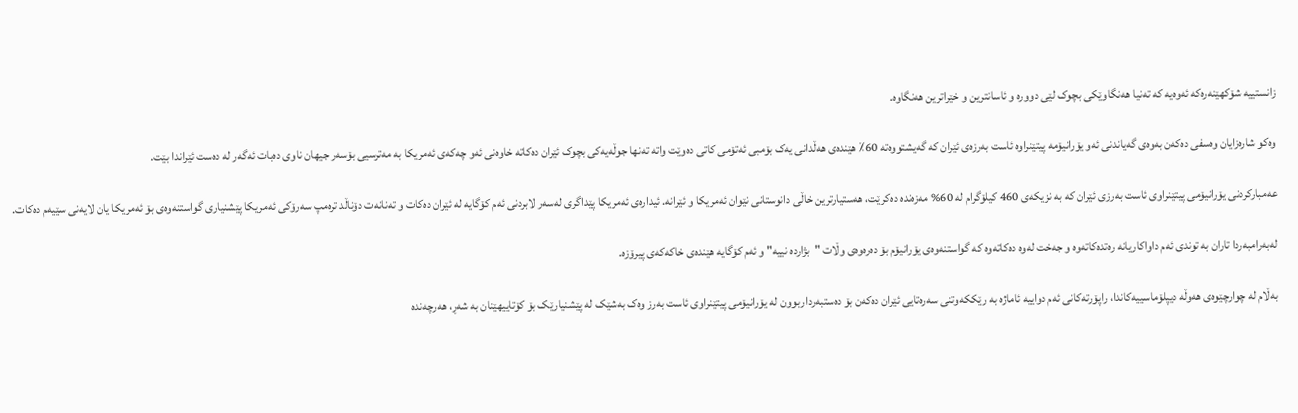زانستییە شۆکهێنەرەکە ئەوەیە کە تەنیا هەنگاوێکی بچوک لێی دوورە و ئاسانترین و خێراترین هەنگاوە.

وەکو شارەزایان وەسفی دەکەن بەوەی گەیاندنی ئەو یۆرانیۆمە پیتێنراوە ئاست بەرزەی ئێران کە گەیشتووەتە 60٪ هێندەی هەڵدانی یەک بۆمبی ئەتۆمی کاتی دەوێت واتە تەنها جوڵەیەکی بچوک ئێران دەکاتە خاوەنی ئەو چەکەی ئەمریکا بە مەترسيى بۆسەر جیهان ناوی دەبات ئەگەر لە دەست ئێراندا بێت.

عەمبارکردنی یۆرانیۆمی پیتێنراوی ئاست بەرزی ئێران کە بە نزیکەی 460 کیلۆگرام لە 60% مەزەندە دەکرێت، هەستیارترین خاڵی دانوستانی نێوان ئەمریکا و ئێرانە. ئیدارەی ئەمریکا پێداگری لەسەر لابردنی ئەم کۆگایە لە ئێران دەکات و تەنانەت دۆناڵد ترەمپ سەرۆکى ئەمریکا پێشنیاری گواستنەوەی بۆ ئەمریکا یان لایەنی سێیەم دەکات.

لەبەرامبەردا تاران بە توندی ئەم داواکاریانە رەتدەکاتەوە و جەخت لەوە دەکاتەوە کە گواستنەوەی یۆرانیۆم بۆ دەرەوەی وڵات "بژاردە نییە" و ئەم کۆگایە هێندەی خاکەکەی پیرۆزە.

بەڵام لە چوارچێوەی هەوڵە دیپلۆماسییەکاندا، راپۆرتەکانی ئەم دواییە ئاماژە بە رێککەوتنی سەرەتایی ئێران دەکەن بۆ دەستبەرداربوون لە یۆرانیۆمی پیتێنراوی ئاست بەرز وەک بەشێک لە پێشنیارێک بۆ کۆتاییهێنان بە شەڕ، هەرچەندە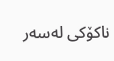ناکۆکی لەسەر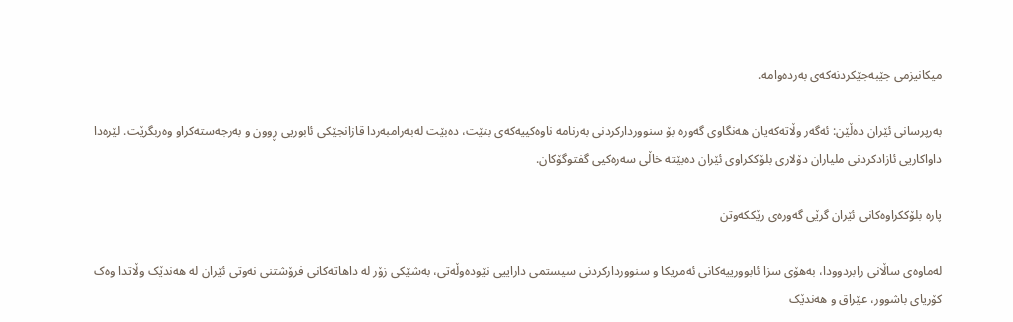میکانیزمی جێبەجێکردنەکەی بەردەوامە.

بەرپرسانی ئێران دەڵێن: ئەگەر وڵاتەکەیان هەنگاوی گەورە بۆ سنووردارکردنی بەرنامە ناوەکییەکەی بنێت، دەبێت لەبەرامبەردا قازانجێکی ئابوریی ڕوون و بەرجەستەکراو وەربگرێت. لێرەدا داواکاریی ئازادکردنی ملیاران دۆلاری بلۆککراوی ئێران دەبێتە خاڵی سەرەکیی گفتوگۆکان.

پارە بلۆککراوەکانی ئێران گرێی گەورەی رێککەوتن

لەماوەی ساڵانی رابردوودا، بەهۆی سزا ئابوورییەکانی ئەمریکا و سنووردارکردنی سیستمی داراییی نێودەوڵەتی، بەشێکی زۆر لە داهاتەکانی فرۆشتنی نەوتی ئێران لە هەندێک وڵاتدا وەک کۆریای باشوور، عێراق و هەندێک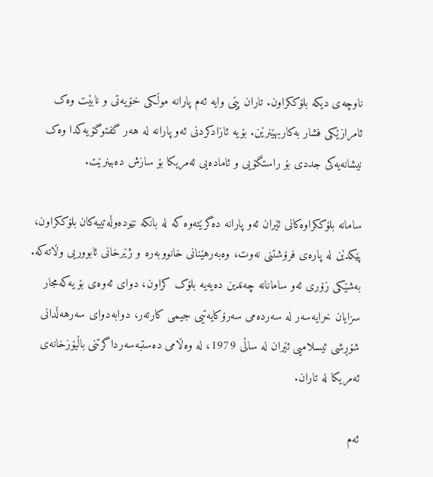ناوچەی دیکە بلۆککراون. تاران پێی وایە ئەم پارانە موڵکی خۆیەتی و نابێت وەک ئامرازێکی فشار بەکاربهێنرێن. بۆیە ئازادکردنی ئەو پارانە لە هەر گفتوگۆیەکدا وەک نیشانەیەکی جددی بۆ راستگۆیی و ئامادەیی ئەمریکا بۆ سازش دەبینرێت.

سامانە بلۆککراوەکانی ئێران ئەو پارانە دەگرێتەوە کە لە بانکە نێودەوڵەتییەکان بلۆککراون، پێکدێن لە پارەی فرۆشتنی نەوت، وەبەرهێنانی خانووبەرە و ژێرخانی ئابووریی وڵاتەکە. بەشێکی زۆری ئەو سامانانە چەندین دەیەیە بلۆک کراون، دوای ئەوەی بۆ یەکەمجار سزایان خرایه‌سەر لە سەردەمی سەرۆکایەتیی جیمی کارتەر، دوابەدوای سەرهەڵدانی شۆڕشی ئیسلامیی ئێران لە ساڵی 1979، لە وەڵامی دەستبەسەرداگرتنی باڵیۆزخانەی ئەمریکا لە تاران.

ئەم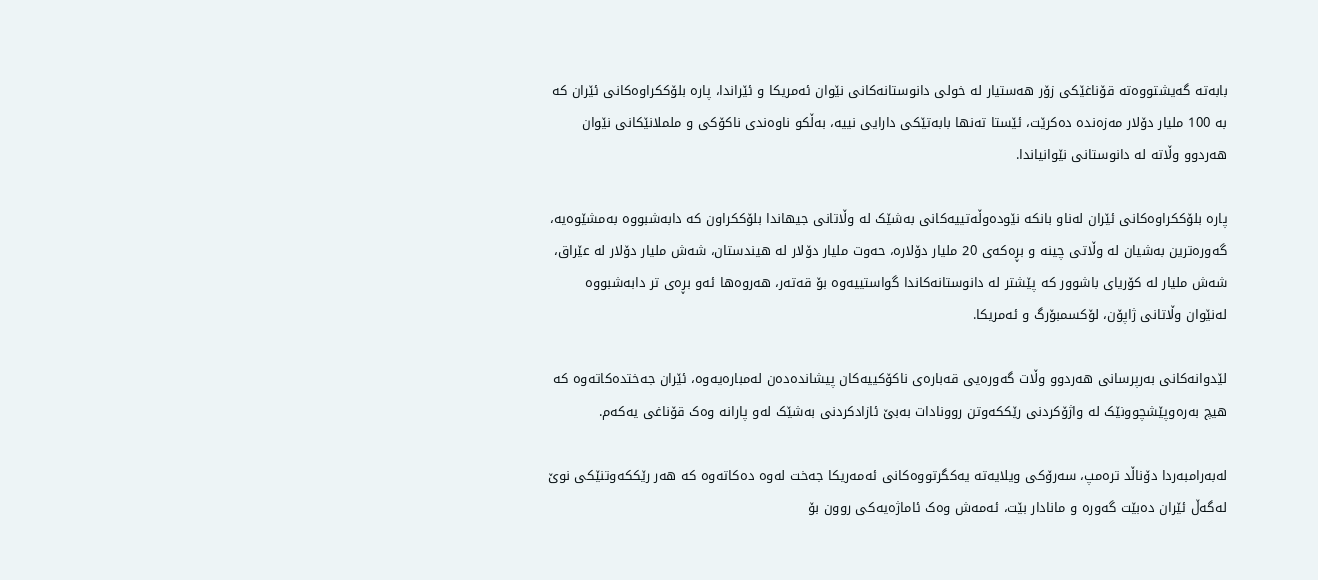بابەتە گەیشتووەتە قۆناغێکی زۆر هەستیار لە خولی دانوستانەکانی نێوان ئەمریکا و ئێراندا، پارە بلۆککراوەکانی ئێران کە بە 100 ملیار دۆلار مەزەندە دەکرێت، ئێستا تەنها بابەتێکی دارایی نییە، بەڵکو ناوەندی ناکۆکی و ململانێکانی نێوان هەردوو وڵاتە لە دانوستانی نێوانیاندا.

پارە بلۆککراوەکانی ئێران لەناو بانکە نێودەوڵەتییەکانی بەشێک لە وڵاتانی جیهاندا بلۆککراون کە دابەشبووە بەمشێوەیە، گەورەترین بەشیان لە وڵاتی چینە و بڕەکەی 20 ملیار دۆلارە، حەوت ملیار دۆلار لە هیندستان، شەش ملیار دۆلار لە عێراق، شەش ملیار لە کۆریای باشوور کە پێشتر لە دانوستانەکاندا گواستییەوە بۆ قەتەر، هەروەها ئەو بڕەی تر دابەشبووە لەنێوان وڵاتانی ژاپۆن، لۆکسمبۆرگ و ئەمریکا.

لێدوانەکانی بەرپرسانی هەردوو وڵات گەورەیی قەبارەی ناکۆکییەکان پیشاندەدەن لەمبارەیەوە، ئێران جەختدەکاتەوە کە هیچ بەرەوپێشچوونێک لە واژۆکردنی رێککەوتن روونادات بەبێ ئازادکردنی بەشێک لەو پارانە وەک قۆناغی یەکەم.

لەبەرامبەردا دۆناڵد ترەمپ، سەرۆکی ویلایەتە یەکگرتووەکانی ئەمەریکا جەخت لەوە دەکاتەوە کە هەر رێککەوتنێکی نوێ لەگەڵ ئێران دەبێت گەورە و مانادار بێت، ئەمەش وەک ئاماژەیەکی روون بۆ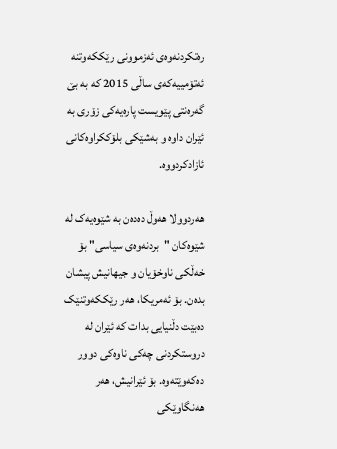رەتکردنەوەی ئەزموونی رێککەوتنە ئەتۆمییەکەی ساڵی 2015 کە بە بێ گەرەنتی پێویست پارەیەکی زۆری بە ئێران داوە و بەشێکی بلۆککراوەکانی ئازادکردووە.

هەردوولا هەوڵ دەدەن بە شێوەیەک لە شێوەکان "بردنەوەی سیاسی" بۆ خەڵکی ناوخۆیان و جیهانیش پیشان بدەن. بۆ ئەمریکا، هەر رێککەوتنێک دەبێت دڵنیایی بدات کە ئێران لە دروستکردنی چەکی ناوەکی دوور دەکەوێتەوە. بۆ ئێرانیش، هەر هەنگاوێکی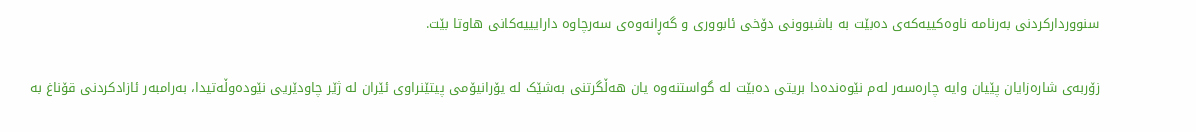سنووردارکردنی بەرنامە ناوەکییەکەی دەبێت بە باشبوونی دۆخی ئابووری و گەڕانەوەی سەرچاوە دارایییەکانی هاوتا بێت.

زۆربەی شارەزایان پێیان وایە چارەسەر لەم نێوەندەدا بریتی دەبێت لە گواستنەوە یان هەڵگرتنی بەشێک لە یۆرانیۆمی پیتێنراوی ئێران لە ژێر چاودێریی نێودەوڵەتیدا، بەرامبەر ئازادکردنی قۆناغ بە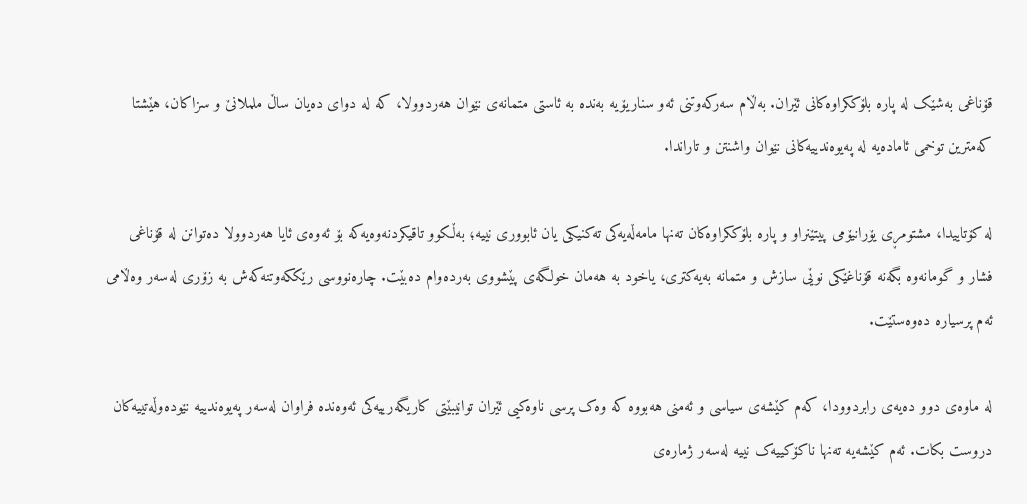قۆناغی بەشێک لە پارە بلۆککراوەکانی ئێران. بەڵام سەرکەوتنی ئەو سناریۆیە بەندە بە ئاستی متمانەی نێوان هەردوولا، کە لە دوای دەیان ساڵ ململانێ و سزاکان، هێشتا کەمترین توخمی ئامادەیە لە پەیوەندییەکانی نێوان واشنتن و تاراندا.

لە کۆتاییدا، مشتومڕی یۆرانیۆمی پیتێنراو و پارە بلۆککراوەکان تەنها مامەڵەیەکی تەکنیکی یان ئابووری نییە؛ بەڵکوو تاقیکردنەوەیەکە بۆ ئەوەی ئایا هەردوولا دەتوانن لە قۆناغی فشار و گومانەوە بگەنە قۆناغێکی نوێی سازش و متمانە بەیەکتری، یاخود بە هەمان خولگەی پێشووی بەردەوام دەبێت. چارەنووسی رێککەوتنەکەش بە زۆری لەسەر وەڵامی ئەم پرسیارە دەوەستێت.

لە ماوەی دوو دەیەی رابردوودا، کەم کێشەی سیاسی و ئەمنی هەبووە کە وەک پرسی ناوەکیی ئێران توانیبێتی کاریگەرییەکی ئەوەندە فراوان لەسەر پەیوەندییە نێودەوڵەتییەکان دروست بکات. ئەم کێشەیە تەنها ناکۆکییەک نییە لەسەر ژمارەی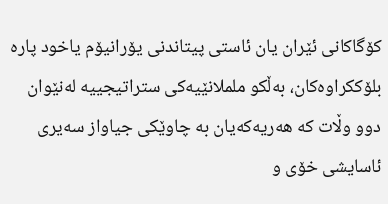کۆگاکانی ئێران یان ئاستی پیتاندنی یۆرانیۆم یاخود پارە بلۆککراوەکان، بەڵکو ململانێیەکی ستراتیجییە لەنێوان دوو وڵات کە هەریەکەیان بە چاوێکی جیاواز سەیری ئاسایشی خۆی و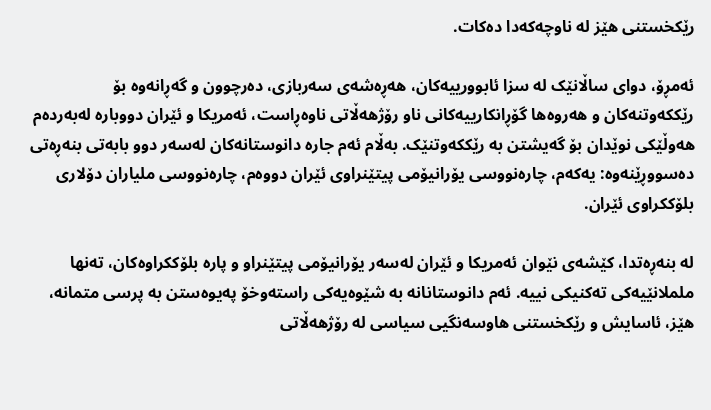رێکخستنی هێز لە ناوچەکەدا دەکات.

ئەمڕۆ، دوای ساڵانێک لە سزا ئابوورییەکان، هەڕەشەی سەربازی، دەرچوون و گەڕانەوە بۆ رێککەوتنەکان و هەروەها گۆڕانکارییەکانی ناو رۆژهەڵاتی ناوەڕاست، ئەمریکا و ئێران دووبارە لەبەردەم هەوڵێکی نوێدان بۆ گەیشتن بە رێککەوتنێک. بەڵام ئەم جارە دانوستانەکان لەسەر دوو بابەتی بنەڕەتی دەسووڕێنەوە: یەکەم، چارەنووسی یۆرانیۆمی پیتێنراوی ئێران دووەم، چارەنووسی ملیاران دۆلاری بلۆککراوی ئێران.

لە بنەڕەتدا، کێشەی نێوان ئەمریکا و ئێران لەسەر یۆرانیۆمی پیتێنراو و پارە بلۆککراوەکان، تەنها ململانێیەکی تەکنیکی نییە. ئەم دانوستانانە بە شێوەیەکی راستەوخۆ پەیوەستن بە پرسی متمانە، هێز، ئاسایش و رێکخستنی هاوسەنگیی سیاسی لە رۆژهەڵاتی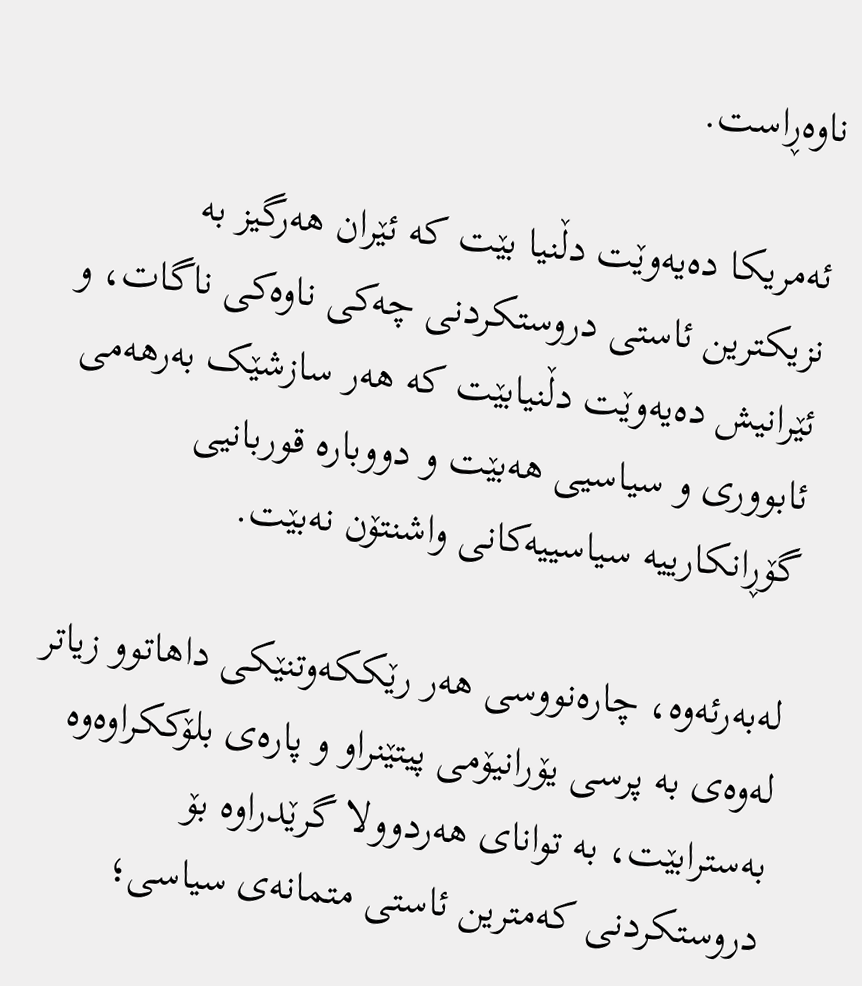ناوەڕاست.

ئەمریکا دەیەوێت دڵنیا بێت کە ئێران هەرگیز بە نزیکترین ئاستی دروستکردنی چەکی ناوەکی ناگات، و ئێرانیش دەیەوێت دڵنیابێت کە هەر سازشێک بەرهەمی ئابووری و سیاسیی هەبێت و دووبارە قوربانیی گۆڕانکارییە سیاسییەکانی واشنتۆن نەبێت.

لەبەرئەوە، چارەنووسی هەر رێککەوتنێکی داهاتوو زیاتر لەوەی بە پرسی یۆرانیۆمی پیتێنراو و پارەی بلۆککراوەوە بەسترابێت، بە توانای هەردوولا گرێدراوە بۆ دروستکردنی کەمترین ئاستی متمانەی سیاسی؛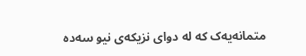متمانەیەک کە لە دوای نزیکەی نیو سەدە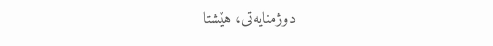دوژمنایەتی، هێشتا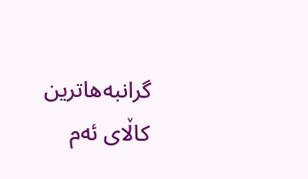گرانبەهاترین کاڵای ئەم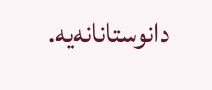دانوستانانەیە.